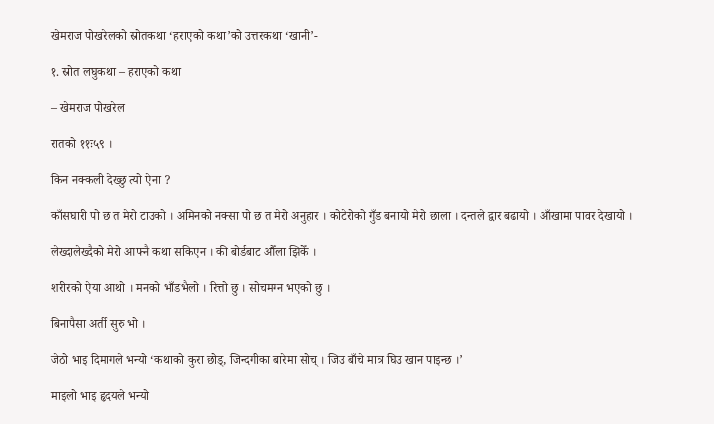खेमराज पोखरेलको स्रोतकथा ‘हराएको कथा’को उत्तरकथा ‘खानी’-

१. स्रोत लघुकथा – हराएको कथा

– खेमराज पोखरेल

रातको ११ः५९ ।

किन नक्कली देख्छु त्यो ऐना ?

काँसघारी पो छ त मेरो टाउको । अमिनको नक्सा पो छ त मेरो अनुहार । कोटेरोको गुँड बनायो मेरो छाला । दन्तले द्वार बढायो । आँखामा पावर देखायो ।

लेख्दालेख्दैको मेरो आफ्नै कथा सकिएन । की बोर्डबाट औँला झिकेँ ।

शरीरको ऐया आथो । मनको भाँडभैलो । रित्तो छु । सोचमग्न भएको छु ।

बिनापैसा अर्ती सुरु भो ।

जेठो भाइ दिमागले भन्यो ‘कथाको कुरा छोड्, जिन्दगीका बारेमा सोच् । जिउ बाँचे मात्र घिउ खान पाइन्छ ।’

माइलो भाइ हृदयले भन्यो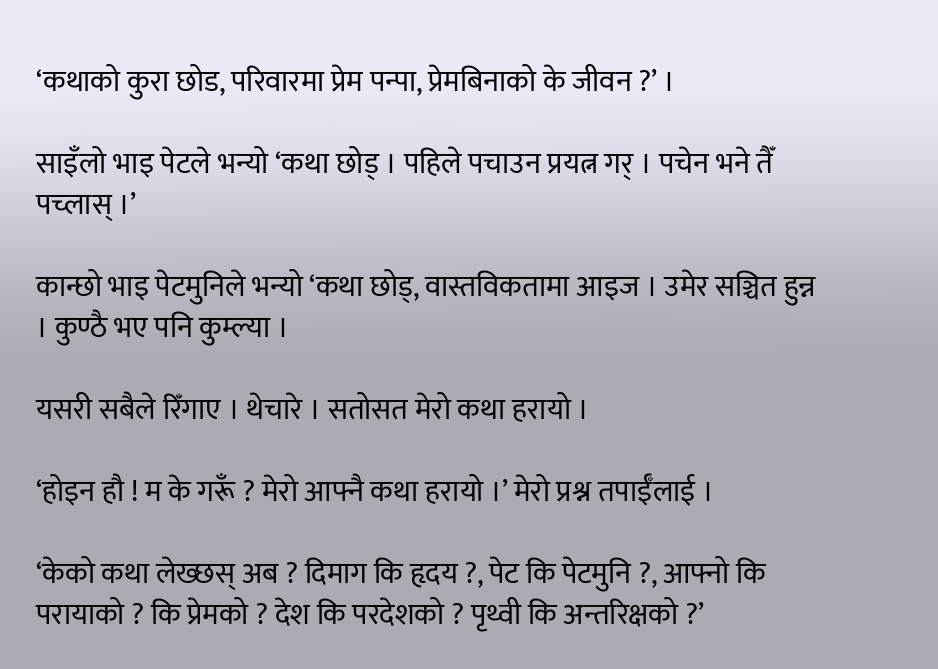‘कथाको कुरा छोड, परिवारमा प्रेम पन्पा, प्रेमबिनाको के जीवन ?’ ।

साइँलो भाइ पेटले भन्यो ‘कथा छोड् । पहिले पचाउन प्रयत्न गर् । पचेन भने तैँ पच्लास् ।’

कान्छो भाइ पेटमुनिले भन्यो ‘कथा छोड्, वास्तविकतामा आइज । उमेर सञ्चित हुन्न । कुण्ठै भए पनि कुम्ल्या ।

यसरी सबैले रिँगाए । थेचारे । सतोसत मेरो कथा हरायो ।

‘होइन हौ ! म के गरूँ ? मेरो आफ्नै कथा हरायो ।’ मेरो प्रश्न तपाईँलाई ।

‘केको कथा लेख्छस् अब ? दिमाग कि हृदय ?, पेट कि पेटमुनि ?, आफ्नो कि परायाको ? कि प्रेमको ? देश कि परदेशको ? पृथ्वी कि अन्तरिक्षको ?’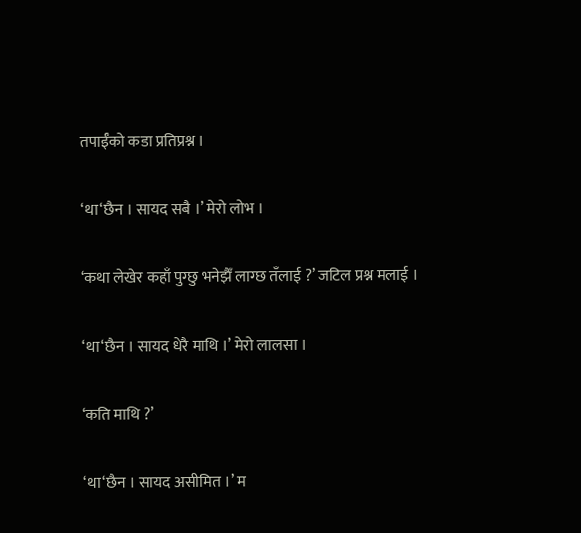तपाईँको कडा प्रतिप्रश्न ।

‘था‘छैन । सायद सबै ।’ मेरो लोभ ।

‘कथा लेखेर कहाँ पुग्छु भनेझैँ लाग्छ तँलाई ?’ जटिल प्रश्न मलाई ।

‘था‘छैन । सायद धेरै माथि ।’ मेरो लालसा ।

‘कति माथि ?’

‘था‘छैन । सायद असीमित ।’ म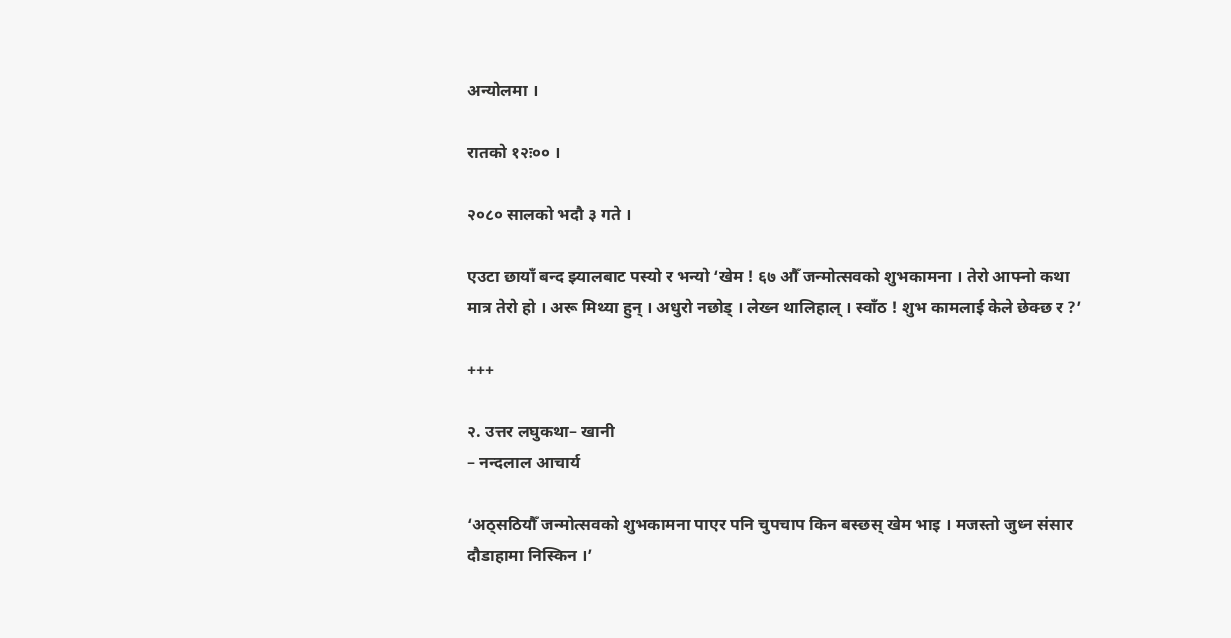अन्योलमा ।

रातको १२ः०० ।

२०८० सालको भदौ ३ गते ।

एउटा छायाँ बन्द झ्यालबाट पस्यो र भन्यो ‘खेम ! ६७ औँ जन्मोत्सवको शुभकामना । तेरो आफ्नो कथा मात्र तेरो हो । अरू मिथ्या हुन् । अधुरो नछोड् । लेख्न थालिहाल् । स्वाँठ ! शुभ कामलाई केले छेक्छ र ?’

+++

२. उत्तर लघुकथा– खानी
– नन्दलाल आचार्य

‘अठ्सठियौँ जन्मोत्सवको शुभकामना पाएर पनि चुपचाप किन बस्छस् खेम भाइ । मजस्तो जुध्न संसार दौडाहामा निस्किन ।’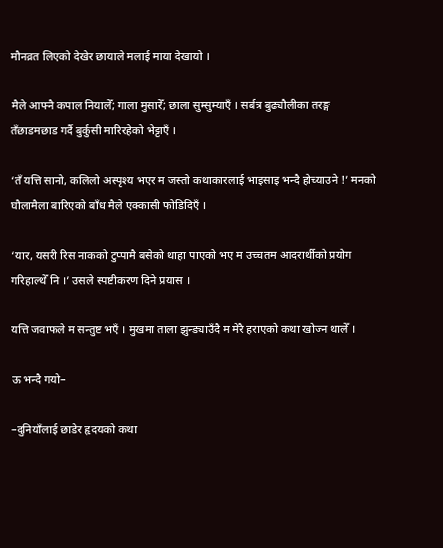मौनव्रत लिएको देखेर छायाले मलाई माया देखायो ।

मैले आफ्नै कपाल नियालेँ; गाला मुसारेँ; छाला सुम्सुम्याएँ । सर्बत्र बुढ्यौलीका तरङ्ग तँछाडमछाड गर्दै बुर्कुसी मारिरहेको भेट्टाएँ ।

‘तँ यत्ति सानो, कलिलो अस्पृश्य भएर म जस्तो कथाकारलाई भाइसाइ भन्दै होच्याउने !’ मनको घौलामैला बारिएको बाँध मैले एक्कासी फोडिदिएँ ।

‘यार, यसरी रिस नाकको टुप्पामै बसेको थाहा पाएको भए म उच्चतम आदरार्थीको प्रयोग गरिहाल्थेँ नि ।’ उसले स्पष्टीकरण दिने प्रयास ।

यत्ति जवाफले म सन्तुष्ट भएँ । मुखमा ताला झुन्ड्याउँदै म मेरै हराएको कथा खोज्न थालेँ ।

ऊ भन्दै गयो–

–दुनियाँलाई छाडेर हृदयको कथा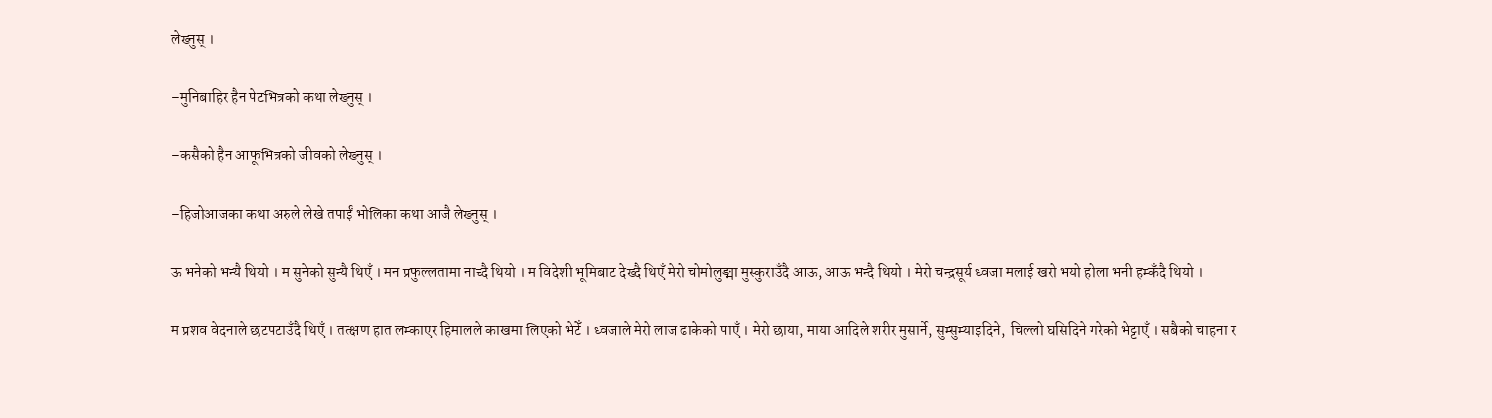लेख्नुस् ।

–मुनिबाहिर हैन पेटभित्रको कथा लेख्नुस् ।

–कसैको हैन आफूभित्रको जीवको लेख्नुस् ।

–हिजोआजका कथा अरुले लेखे तपाईं भोलिका कथा आजै लेख्नुस् ।

ऊ भनेको भन्यै थियो । म सुनेको सुन्यै थिएँ । मन प्रफुल्लतामा नाच्दै थियो । म विदेशी भूमिबाट देख्दै थिएँ मेरो चोमोलुङ्मा मुस्कुराउँदै आऊ, आऊ भन्दै थियो । मेरो चन्द्रसूर्य ध्वजा मलाई खरो भयो होला भनी हम्कँदै थियो ।

म प्रशव वेदनाले छटपटाउँदै थिएँ । तत्क्षण हात लम्काएर हिमालले काखमा लिएको भेटेँ । ध्वजाले मेरो लाज ढाकेको पाएँ । मेरो छाया, माया आदिले शरीर मुसार्ने, सुम्सुम्याइदिने,  चिल्लो घसिदिने गरेको भेट्टाएँ । सबैको चाहना र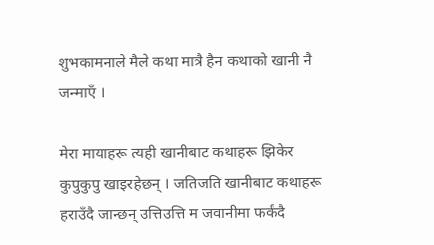शुभकामनाले मैले कथा मात्रै हैन कथाको खानी नै जन्माएँ ।

मेरा मायाहरू त्यही खानीबाट कथाहरू झिकेर कुपुकुपु खाइरहेछन् । जतिजति खानीबाट कथाहरू हराउँदै जान्छन् उत्तिउत्ति म जवानीमा फर्कंदै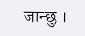जान्छु ।